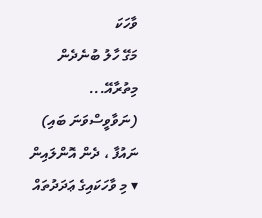ވާހަކަ
މަގޭ ހާލު ބުނެދެން މިތުރާއޭ... (ނަވާވީސްވަނަ ބައި)
ނައުފާ ، ދެން އޮންލައިން
▾ މި ވާހަކައިގެ ޢަދަދުތައް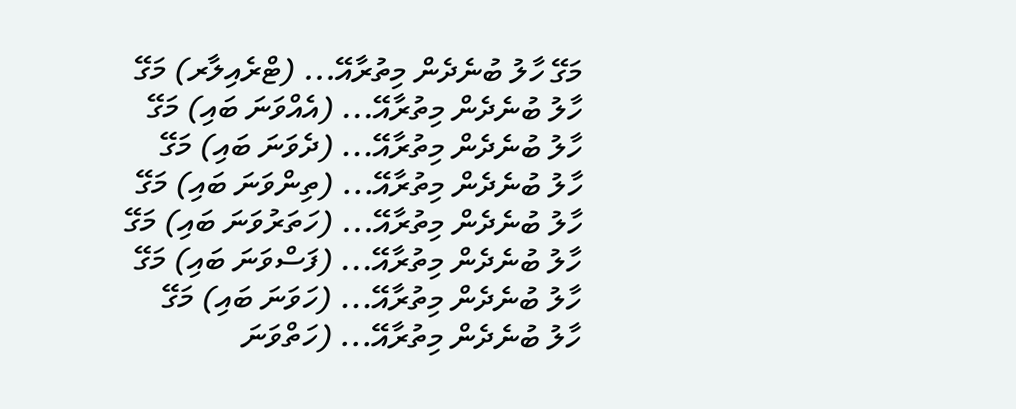މަގޭ ހާލު ބުނެދެން މިތުރާއޭ... (ޓްރެއިލާރ) މަގޭ ހާލު ބުނެދެން މިތުރާއޭ... (އެއްވަނަ ބައި) މަގޭ ހާލު ބުނެދެން މިތުރާއޭ... (ދެވަނަ ބައި) މަގޭ ހާލު ބުނެދެން މިތުރާއޭ... (ތިންވަނަ ބައި) މަގޭ ހާލު ބުނެދެން މިތުރާއޭ... (ހަތަރުވަނަ ބައި) މަގޭ ހާލު ބުނެދެން މިތުރާއޭ... (ފަސްވަނަ ބައި) މަގޭ ހާލު ބުނެދެން މިތުރާއޭ... (ހަވަނަ ބައި) މަގޭ ހާލު ބުނެދެން މިތުރާއޭ... (ހަތްވަނަ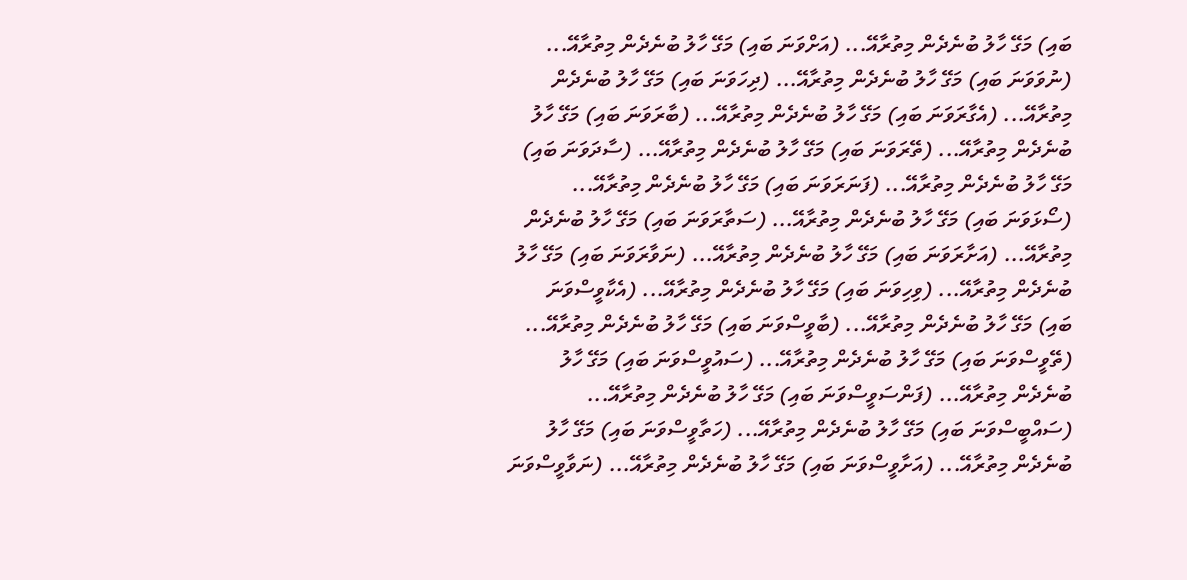ބައި) މަގޭ ހާލު ބުނެދެން މިތުރާއޭ... (އަށްވަނަ ބައި) މަގޭ ހާލު ބުނެދެން މިތުރާއޭ... (ނުވަވަނަ ބައި) މަގޭ ހާލު ބުނެދެން މިތުރާއޭ... (ދިހަވަނަ ބައި) މަގޭ ހާލު ބުނެދެން މިތުރާއޭ... (އެގާރަވަނަ ބައި) މަގޭ ހާލު ބުނެދެން މިތުރާއޭ... (ބާރަވަނަ ބައި) މަގޭ ހާލު ބުނެދެން މިތުރާއޭ... (ތޭރަވަނަ ބައި) މަގޭ ހާލު ބުނެދެން މިތުރާއޭ... (ސާދަވަނަ ބައި) މަގޭ ހާލު ބުނެދެން މިތުރާއޭ... (ފަނަރަވަނަ ބައި) މަގޭ ހާލު ބުނެދެން މިތުރާއޭ... (ސޯޅަވަނަ ބައި) މަގޭ ހާލު ބުނެދެން މިތުރާއޭ... (ސަތާރަވަނަ ބައި) މަގޭ ހާލު ބުނެދެން މިތުރާއޭ... (އަށާރަވަނަ ބައި) މަގޭ ހާލު ބުނެދެން މިތުރާއޭ... (ނަވާރަވަނަ ބައި) މަގޭ ހާލު ބުނެދެން މިތުރާއޭ... (ވިހިވަނަ ބައި) މަގޭ ހާލު ބުނެދެން މިތުރާއޭ... (އެކާވީސްވަނަ ބައި) މަގޭ ހާލު ބުނެދެން މިތުރާއޭ... (ބާވީސްވަނަ ބައި) މަގޭ ހާލު ބުނެދެން މިތުރާއޭ... (ތޭވީސްވަނަ ބައި) މަގޭ ހާލު ބުނެދެން މިތުރާއޭ... (ސައުވީސްވަނަ ބައި) މަގޭ ހާލު ބުނެދެން މިތުރާއޭ... (ފަންސަވީސްވަނަ ބައި) މަގޭ ހާލު ބުނެދެން މިތުރާއޭ... (ސައްބީސްވަނަ ބައި) މަގޭ ހާލު ބުނެދެން މިތުރާއޭ... (ހަތާވީސްވަނަ ބައި) މަގޭ ހާލު ބުނެދެން މިތުރާއޭ... (އަށާވީސްވަނަ ބައި) މަގޭ ހާލު ބުނެދެން މިތުރާއޭ... (ނަވާވީސްވަނަ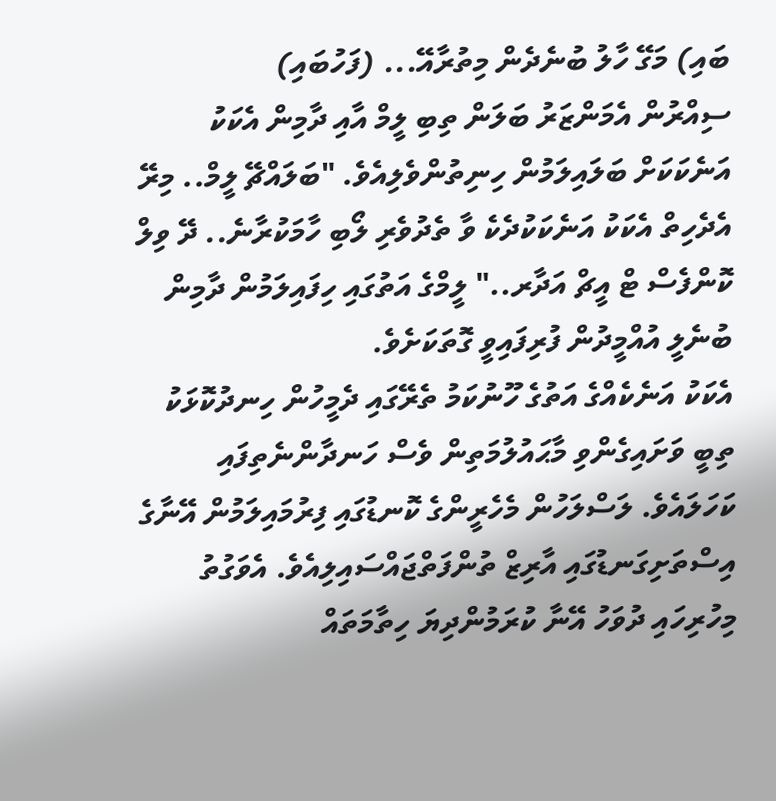ބައި) މަގޭ ހާލު ބުނެދެން މިތުރާއޭ... (ފަހުބައި)
ސިއްރުން އެމަންޒަރު ބަލަން ތިބި ލީމް އާއި ދާމިން އެކަކު އަނެކަކަށް ބަލައިލަމުން ހިނިތުންވެލިއެވެ. "ބަލައްޗޭ ލީމް.. މިރޭ އެދެހިތް އެކަކު އަނެކަކުދެކެ ވާ ތެދުވެރި ލޯބި ހާމަކުރާނެ.. ދޭ ވިލް ކޮންފެސް ޓް އީޗް އަދާރ.." ލީމްގެ އަތުގައި ހިފައިލަމުން ދާމިން ބުނެލީ އުއްމީދުން ފުރިފައިވީ ގޮތަކަށެވެ.
އެކަކު އަނެކެއްގެ އަތުގެ ހޫނުކަމު ތެރޭގައި ދެމީހުން ހިނދުކޮޅަކު ތިބީ ވަށައިގެންވި މާޙައުލުމަތިން ވެސް ހަނދާންނެތިފައި ކަހަލައެވެ. ލަސްލަހުން މެހެރީންގެ ކޮނޑުގައި ފިރުމައިލަމުން އޭނާގެ އިސްތަށިގަނޑުގައި އާރިޒް ތުންފަތްޖައްސައިލިއެވެ. އެވަގުތު މިހުރިހައި ދުވަހު އޭނާ ކުރަމުންދިޔަ ހިތާމަތައް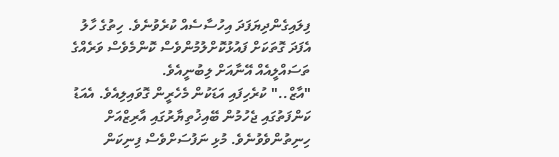ފިލައިގެންދިޔަފަދަ އިހުސާސެއް ކުރެވުނެވެ. ހިތުގެ ހާލު އެފަދަ ގޮތަކަށް ފައުޅުކޮށްލުމުންވެސް ކޮންމެވެސް ވަރެއްގެ ތަސައްލީއެއް އޭނާއަށް ލިބުނީއެވެ.
"އާޒް.." ކުރެހިފައި އަޑަކުން މެހެރީން ގޮވައިލިއެވެ. އެއަޑު ކަންފަތުގައި ޖެހުމުން ބޭއިޚުތިޔާރުގައި އާރިޒްއަށް ހިނިތުންވެވުނެވެ. މުޅި ނަފުސަށްވެސް ފިނިކަން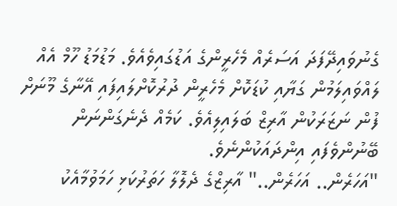ގެނުވައިދޭފަދަ އަސަރެއް މެހެރީންގެ އަޑުގައިވެއެވެ. މަޑުމަޑު ހޫމް އެއް ލައްވައިލަމުން ގަޔާއި ކުޑަކޮށް މެހެރީން ދުރުކޮށްލައިފައި އޭނާގެ މޫނަށް ފުން ނަޒަރަކުން އާރިޒް ބަލައިލިއެވެ. ކަމެއް ދެނެގަންނަން ބޭނުންވެފައި އިންދައަކުންނެވެ.
"އަހަރެން.. އަހަރެން.." އާރިޒްގެ ދެލޮލާ ހަތަރުކަޅި ހަމަވުމާއެކު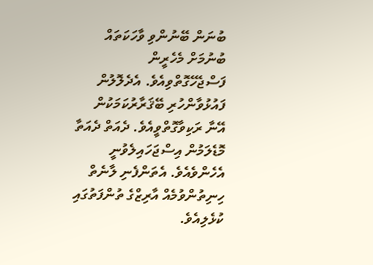ބުނަން ބޭނުންވި ވާހަކަތައް ބުނުމަށް މެހެރީން ފަސްޖެހޭގޮތްވިއެވެ. އެދެލޮލުން ފައުޅުވާންހުރި ބޭޤަރާރުކަމަކުން އޭނާ ރަކިވާގޮތްވީއެވެ. ދެއަތް ދެއަތާ މޮޑެލަމުން އިސްޖަހައިލެވުނީ އެހެންވެއެވެ. އެތަންފެނި ލާނެތް ހިނިތުންވުމެއް އާރިޒްގެ ތުންފަތުގައި ކުޅެލިއެވެ.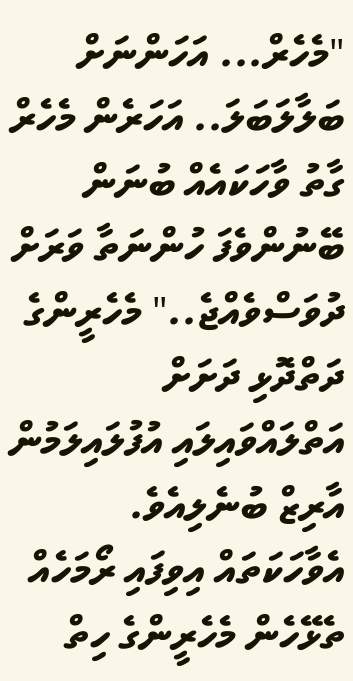"މެހެރް... އަހަންނަށް ބަލާލަބަލަ.. އަހަރެން މެހެރް ގާތު ވާހަކައެއް ބުނަން ބޭނުންވެފަ ހުންނަތާ ވަރަށް ދުވަސްވެއްޖެ.." މެހެރީންގެ ދަތްދޮޅި ދަށަށް އަތްލައްވައިލައި އުފުލައިލަމުން އާރިޒް ބުނެލިއެވެ. އެވާހަކަތައް އިވިފައި ރޯމަހެއް ތެޅޭހެން މެހެރީންގެ ހިތް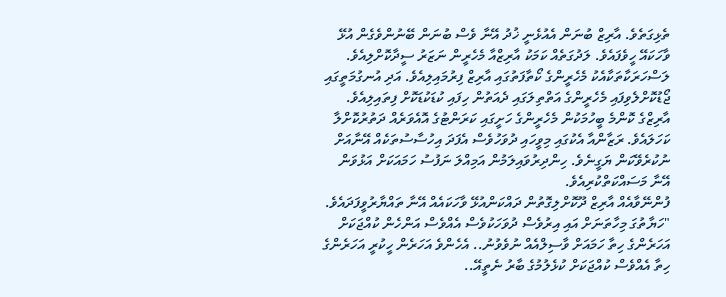ތެޅިގަތެވެ. އާރިޒް ބުނަން އެއުޅެނީ ޚުދު އޭނާ ވެސް ބުނަން ބޭނުންވެގެން އުޅޭ ވާހަކައޭ ހީވެފައެވެ. ލަދުގަތެއް ކަމަކު އާރިޒްއާ މެހެރީން ނަޒަރު ސީދާކޮށްލިއެވެ. ލަސްހަރަކާތަކާއެކު މެހެރީންގެ ކޯތާފަތުގައި އާރިޒް ފިރުމައިލިއެވެ. އަދި އުނގުމަތީގައި ޖޯޑުކޮށްލެވިފައި މެހެރީންގެ އަތްތިލަގައި ދެއަތުން ހިފައި ކުޑަކުޑަކޮށް ފިތައިލިއެވެ. އާރިޒްގެ ކޮންމެ ބީހުމަކުން މެހެރީންގެ ހަށީގައި ކަރަންޓުގެ އޮއެވަރެއް ދަތުރުކޮށްލާ ކަހަލައެވެ. ރަޒާންއާ އެކުގައި މިވީހައި ދުވަހުވެސް އެފަދަ އިހުސާސުތަކެއް އޭނާއަށް ނުކުރެވޭކަން ޔަގީނެވެ. ހިންދިރުވައިލަމުން އަމިއްލަ ނަފުސު ހަމައަކަށް އަޅުވަން އޭނާ މަސައްކަތްކުރިއެވެ.
ފުންނޭވާއެއް އާރިޒް ދޫކޮށްލިގޮތުން ދައްކަންއުޅޭ ވާހަކައެއް އޭނާ ތައްޔާރުވީފަދައެވެ. "ހަޔާތުގަ މިހާތަނަށް އައި އިރުވެސް ދުވަހަކުވެސް އެއްވެސް އަންހެން ކުއްޖަކަށް އަހަރެންގެ ހިތާ ހަމައަށް ވާސިލްއެއް ނުވެވުނު.. އެހެންވެ އަހަރެން ހީކުރީ އަހަރެންގެ ހިތާ އެއްވެސް ކުއްޖަކަށް ކުޅެލުމުގެ ބާރު ނެތީއޭ..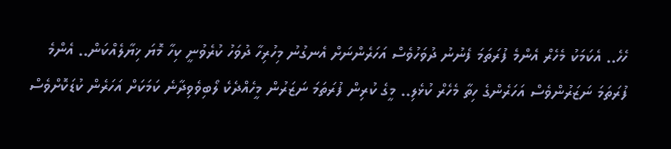ހެހެ.. އެކަމަކު މެހެރް އެންމެ ފުރަތަމަ ފެނުނު ދުވަހުވެސް އަހަރެންނަށް އެނގުނު މިހުރިހާ ދުވަހު ކުރެވުނީ ކިހާ މޮޔަ ޚިޔާލެއްކަން.. އެންމެ ފުރަތަމަ ނަޒަރުންވެސް އަހަރެންގެ ހިތާ މެހެރް ކުޅެލި.. މީގެ ކުރިން ފުރަތަމަ ނަޒަރުން މީހެއްދެކެ ލޯބިވެވިދާނެ ކަމަކަށް އަހަރެން ކުޑަކޮށްވެސް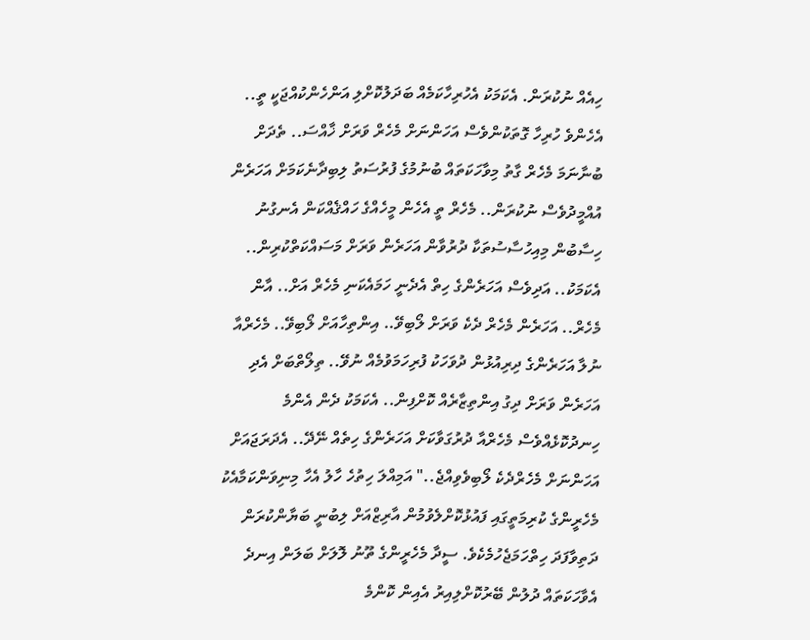ހިއެއް ނުކުރަން. އެކަމަކު އެހުރިހާކަމެއް ބަދަލުކޮށްލި އަންހެންކުއްޖަކީ ތީ.. އެހެންވެ ހުރިހާ ގޮތަކުންވެސް އަހަންނަށް މެހެރް ވަރަށް ޚާއްސަ.. ތެދަށް ބުނާނަމަ މެހެރް ގާތު މިވާހަކަތައް ބުނުމުގެ ފުރުސަތު ލިބިދާނެކަމަށް އަހަރެން އުއްމީދުވެސް ނުކުރަން.. މެހެރް ތީ އެހެން މީހެއްގެ ހައްޤެއްކަން އެނގުނު ހިސާބުން މިއިހުސާސުތަކާ ދުރުވާން އަހަރެން ވަރަށް މަސައްކަތްކުރިން.. އެކަމަކު.. އަދިވެސް އަހަރެންގެ ހިތް އެދެނީ ހަމައެކަނި މެހެރް އަށް.. އާން މެހެރް.. އަހަރެން މެހެރް ދެކެ ވަރަށް ލޯބިވޭ.. އިންތިހާއަށް ލޯބިވޭ.. މެހެރްއާ ނުލާ އަހަރެންގެ ދިރިއުޅުން ދުވަހަކު ފުރިހަމަވުމެއް ނުވޭ.. ތިލޯތްބަށް އެދި އަހަރެން ވަރަށް ދިގު އިންތިޒާރެއް ކޮށްފިން.. އެކަމަކު ދެން އެންމެ ހިނދުކޮޅެއްވެސް މެހެރްއާ ދުރުގަވާކަށް އަހަރެންގެ ހިތެއް ނޭދޭ.. އެދަރަޖައަށް އަހަންނަށް މެހެރްދެކެ ލޯބިވެވިއްޖެ.." އަމިއްލަ ހިތުހެ ހާލު އެހާ މިނިވަންކަމާއެކު މެހެރީންގެ ކުރިމަތީގައި ފައުޅުކޮށްލެވުމުން އާރިޒްއަށް ލިބުނީ ބަޔާންކުރަން ދަތިވާފަދަ ހިތްހަމަޖެހުމެކެވެ. ސީދާ މެހެރީންގެ ތޫނު ލޮލަށް ބަލަން އިނދެ އެވާހަކަތައް ދުލުން ބޭރުކޮށްލިއިރު އެއިން ކޮންމެ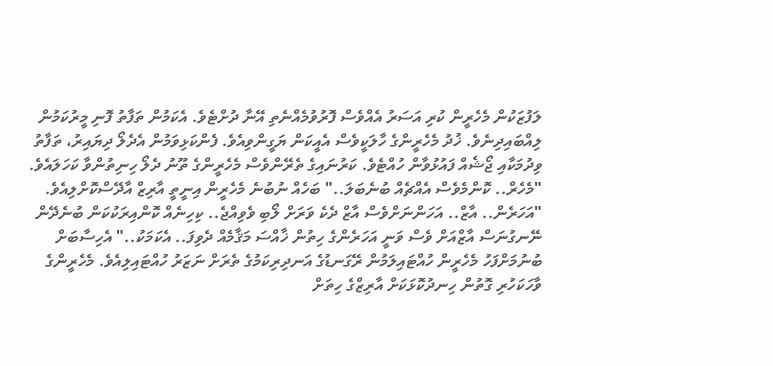ލަފުޒަކުން މެހެރީން ކުރި އަސަރު އެއްވެސް ފޮރުވުމެއްނެތި އޭނާ ދުށްޓެވެ. އެކަމުން ތަފާތު ފޮނި މީރުކަމުން ލިއްބައިދިނެވެ. ޚުދު މެހެރީންގެ ހާލަކީވެސް އެއީކަން ޔަގީންވިއެވެ. ފެންކަޅިވަމުން އެދެލޯ ދިޔައިރު، ތަފާތު ވިދުމަކާއި ޖޯޝެއް ފައުޅުވާން ހުއްޓެވެ. ކަރުނައިގެ ތެރޭންވެސް މެހެރީންގެ ތޫނު ދެލޯ ހިނިތުންވާ ކަހަލައެވެ.
"މެހެރް.. ކޮންމެވެސް އެއްޗެއް ބުނެބަލަ.." ބަހެއް ނުބުނެ މެހެރީން އިނީތީ އާރިޒް އާދޭސްކޮށްލިއެވެ.
"އަހަރެން.. އާޒް.. އަހަންނަށްވެސް އާޒް ދެކެ ވަރަށް ލޯބި ވެވިއްޖެ.. ކިހިނެއް ކޮންއިރަކުކަން ބުނެދޭން ނޭނގުނަސް އާޒްއަށް ވެސް ވަނީ އަހަރެންގެ ހިތުން ޚާއްސަ މަޤާމެއް ދެވިފަ.. އެކަމަކު.." އެހިސާބަށް ބުނުމަށްފަހު މެހެރީން ހުއްޓައިލަމުން ރޭގަނޑުގެ އަނދިރިކަމުގެ ތެރަށް ނަޒަރު ހުއްޓައިލިއެވެ. މެހެރީންގެ ވާހަކަހުރި ގޮތުން ހިނދުކޮޅަކަށް އާރިޒްގެ ހިތަށް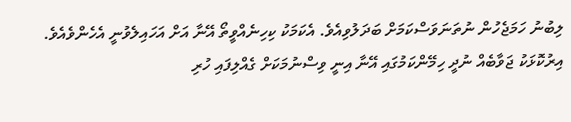ލިބުނު ހަމަޖެހުން ނުތަނަވަސްކަމަށް ބަދަލުވިއެވެ. އެކަމަކު ކިހިނެއްވީތޯ އޭނާ އަށް އަހައިލެވުނީ އެހެންވެއެވެ. އިރުކޮޅަކު ޖަވާބެއް ނުދީ ހިމޭންކަމުގައި އޭނާ އިނީ ވިސްނުމަކަށް ގެއްލިފައި ހުރި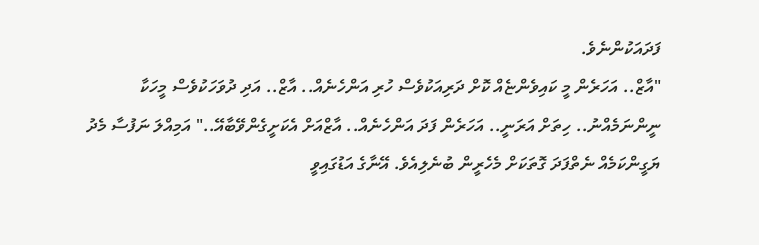ފަދައަކުންނެވެ.
"އާޒް.. އަހަރެން މީ ކައިވެންޏެއް ކޮށް ދަރިއަކުވެސް ހުރި އަންހެނެއް.. އާޒް.. އަދި ދުވަހަކުވެސް މީހަކާ ނީންނަމެއްނު.. ހިތަށް އަރަނީ.. އަހަރެން ފަދަ އަންހެނެއް.. އާޒްއަށް އެކަށީގެންވޭބާއޭ.." އަމިއްލަ ނަފުސާ މެދު ޔަގީންކަމެއް ނެތްފަދަ ގޮތަކަށް މެހެރީން ބުނެލިއެވެ. އޭނާގެ އަޑުގައިވީ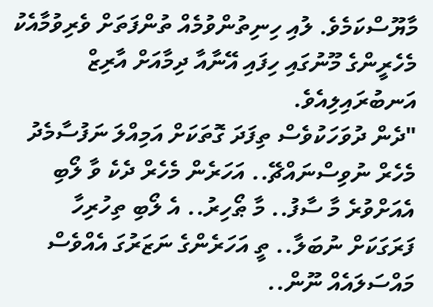މާޔޫސްކަމެވެ. ލުއި ހިނިތުންވުމެއް ތުންފަތަށް ވެރިވުމާއެކު މެހެރީންގެ މޫނުގައި ހިފައި އޭނާއާ ދިމާއަށް އާރިޒް އަނބުރައިލިއެވެ.
"ދެން ދުވަހަކުވެސް ތިފަދަ ގޮތަކަށް އަމިއްލަ ނަފުސާމެދު މެހެރް ނުވިސްނައްޗޭ.. އަހަރެން މެހެރް ދެކެ ވާ ލޯބި އެއަށްވުރެ މާ ސާފު.. މާ ޠޯހިރު.. އެ ލޯބި ތިހުރިހާ ފަރަގަކަށް ނުބަލާ.. ތީ އަހަރެންގެ ނަޒަރުގަ އެއްވެސް މައްސަލައެއް ނޫން..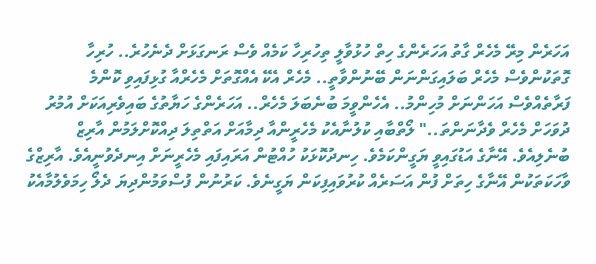އަހަރެން މިރޭ މެހެރް ގާތު އަހަރެންގެ ހިތް ހުޅުވާލީ ތިހުރިހާ ކަމެއް ވެސް ރަނގަޅަށް ދެނެހުރެ.. ހުރިހާ ގޮތަކުންވެސް މެހެރް ބަލައިގަންނަން ބޭނުންވާތީ.. މެހެރް އެކޭ އެއްގޮތަށް މެހެރްއާ ގުޅިފައިވި ކޮންމެ ފަރާތެއްވެސް އަހަންނަށް މުހިންމު.. އެހެންވީމަ ބުނެބަލަ މެހެރް.. އަހަރެންގެ ހަޔާތުގެ ބައިވެރިއަކަށް އުމުރު ދުވަހަށް މެހެރް ވެދާނަންތަ.." ލޯތްބާއި ކުލުނާއެކު މެހެރީންއާ ދިމާއަށް އަތްތިލަ ދިއްކޮށްލަމުން އާރިޒް ބުނެލިއެވެ. އޭނާގެ އަޑުގައިވީ ޔަގީންކަމެވެ. ހިނދުކޮޅަކު ހުއްޓުން އަރައިފައި މެހެރީނަށް އިނދެވުނީއެވެ. އާރިޒްގެ ވާހަކަތަކުން އޭނާގެ ހިތަށް ފުން އަސަރެއް ކުރުވައިފިކަން ޔަގީނެވެ. ކަރުނުން ފުސްވަމުންދިޔަ ދެލޯ ހިމަވެލުމާއެކު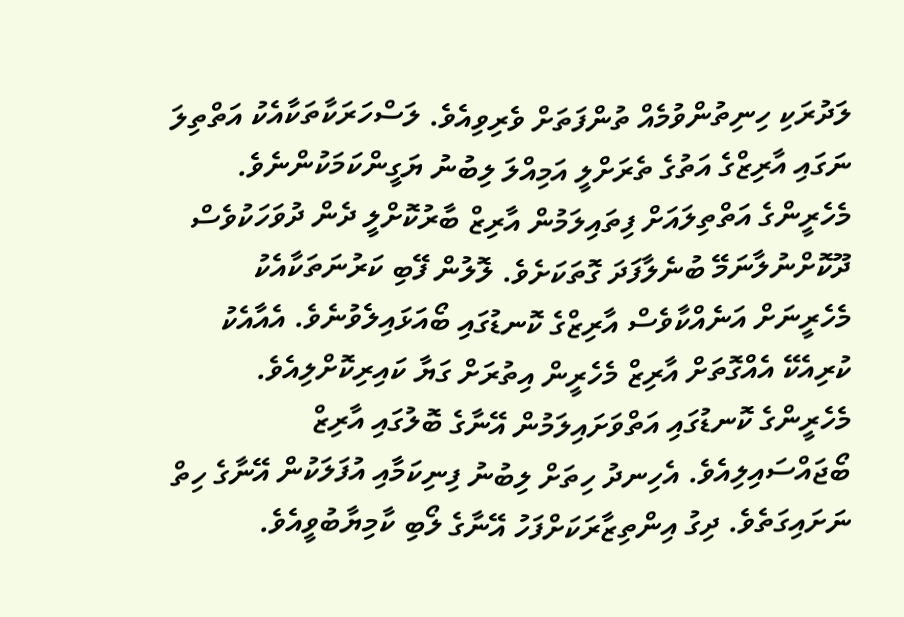ލަދުރަކި ހިނިތުންވުމެއް ތުންފަތަށް ވެރިވިއެވެ. ލަސްހަރަކާތަކާއެކު އަތްތިލަ ނަގައި އާރިޒްގެ އަތުގެ ތެރަށްލީ އަމިއްލަ ލިބުނު ޔަގީންކަމަކުންނެވެ. މެހެރީންގެ އަތްތިލައަށް ފިތައިލަމުން އާރިޒް ބާރުކޮށްލީ ދެން ދުވަހަކުވެސް ދޫކޮށްނުލާނަމޭ ބުނެލާފަދަ ގޮތަކަށެވެ. ލޮލުން ފޭބި ކަރުނަތަކާއެކު މެހެރީނަށް އަނެއްކާވެސް އާރިޒްގެ ކޮނޑުގައި ބޯއަޅައިލެވުނެވެ. އެއާއެކު ކުރިއެކޭ އެއްގޮތަށް އާރިޒް މެހެރީން އިތުރަށް ގަޔާ ކައިރިކޮށްލިއެވެ. މެހެރީންގެ ކޮނޑުގައި އަތްވަށައިލަމުން އޭނާގެ ބޮލުގައި އާރިޒް ބޯޖައްސައިލިއެވެ. އެހިނދު ހިތަށް ލިބުނު ފިނިކަމާއި އުފަލަކުން އޭނާގެ ހިތް ނަށައިގަތެވެ. ދިގު އިންތިޒާރަކަށްފަހު އޭނާގެ ލޯބި ކާމިޔާބުވީއެވެ.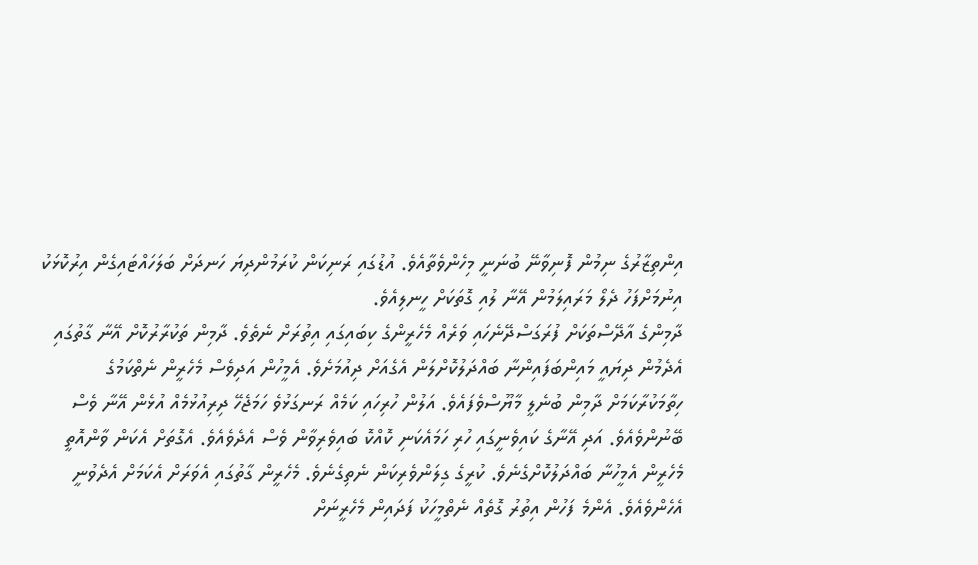އިންތިޒާރުގެ ނިމުން ފޮނިވާނޭ ބުނަނީ މިހެންވެތާއެވެ. އުޑުގައި ރަނިކަން ކުރަމުންދިޔަ ހަނދަށް ބަލަހައްޓައިގެން އިރުކޮޅަކު އިނުމަށްފަހު ދެލޯ މަރައިލަމުން އޭނާ ލުއި ގޮތަކަށް ހީނލިއެވެ.
ދާމިންގެ އާދޭސްތަކަށް ފުރަގަސްދޭނެހައި ވަރެއް މެހެރީންގެ ކިބައިގައި އިތުރަށް ނެތެވެ. ދާމިން ތަކުރާރުކޮށް އޭނާ ގާތުގައި އެދެމުން ދިޔައީ މައިންބަފައިންނާ ބައްދަލުކޮށްލަން އެގެއަށް ދިއުމަށެވެ. އެމީހުން އަދިވެސް މެހެރީން ނެތްކަމުގެ ހިތާމަކުރާކަމަށް ދާމިން ބުނެލީ މާޔޫސްވެފައެވެ. އަލުން ހުރިހައި ކަމެއް ރަނގަޅުވެ ހަމަޖެހޭ ދިރިއުޅުމެއް އުޅެން އޭނާ ވެސް ބޭނުންވެއެވެ. އަދި އޭނާގެ ކައިވެނީގައި ހުރި ހަމައެކަނި ކޮއްކޮ ބައިވެރިވާން ވެސް އެދެވެއެވެ. އެގޮތަށް އެކަން ވާންއޮތީ މެހެރީން އެމީހުނާ ބައްދަލުކޮށްގެނެވެ. ކުރީގެ ގިލަންވެރިކަން ނެތިގެނެވެ. މެހެރީން ގާތުގައި އެވަރަށް އެކަމަށް އެދެވުނީ އެހެންވެއެވެ. އެންމެ ފަހުން އިތުރު ގޮތެއް ނެތްމީހަކު ފަދައިން މެހެރީނަށް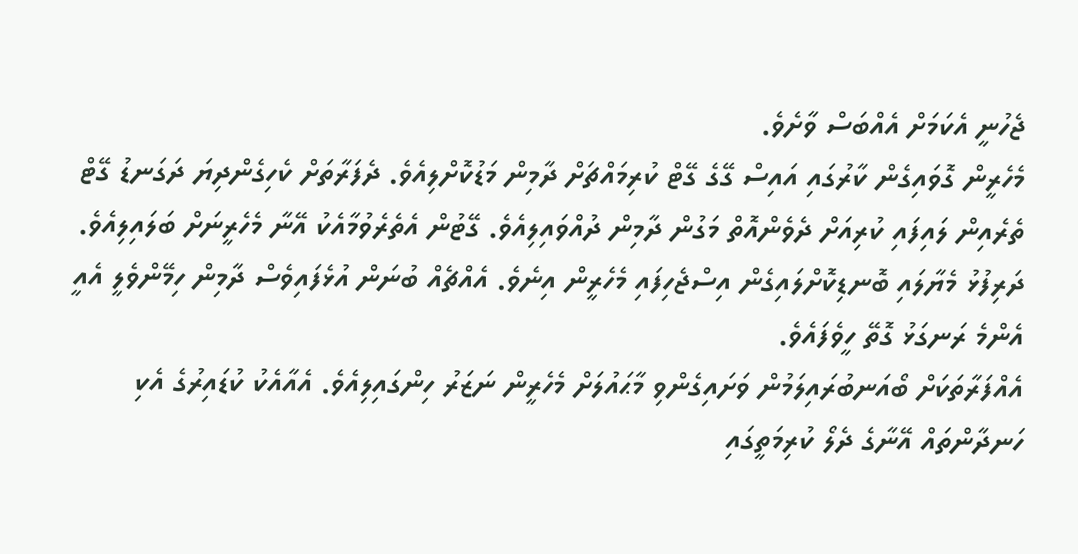ޖެހުނީ އެކަމަށް އެއްބަސް ވާށެވެ.
މެހެރީން ގޮވައިގެން ކާރުގައި އައިސް ގޭގެ ގޭޓް ކުރިމައްޗަށް ދާމިން މަޑުކޮށްލިއެވެ. ދެފަރާތަށް ކެހިގެންދިޔަ ދަގަނޑު ގޭޓް ތެރެއިން ލައިފައި ކުރިއަށް ދެވެންއޮތް މަގުން ދާމިން ދުއްވައިލިއެވެ. ގޭޓުން އެތެރެވުމާއެކު އޭނާ މެހެރީނަށް ބަލައިލިއެވެ. ދަރިފުޅު މެޔާލައި ބޮނޑިކޮށްލައިގެން އިސްޖެހިފައި މެހެރީން އިނެވެ. އެއްޗެއް ބުނަން އުޅެފައިވެސް ދާމިން ހިމޭންވެލީ އެއީ އެންމެ ރަނގަޅު ގޮތޭ ހީވެފައެވެ.
އެއްފަރާތަކަށް ބޯއަނބުރައިލަމުން ވަށައިގެންވި މާޙައުލަށް މެހެރީން ނަޒަރު ހިންގައިލިއެވެ. އެއާއެކު ކުޑައިރުގެ އެކި ހަނދާންތައް އޭނާގެ ދެލޯ ކުރިމަތީގައި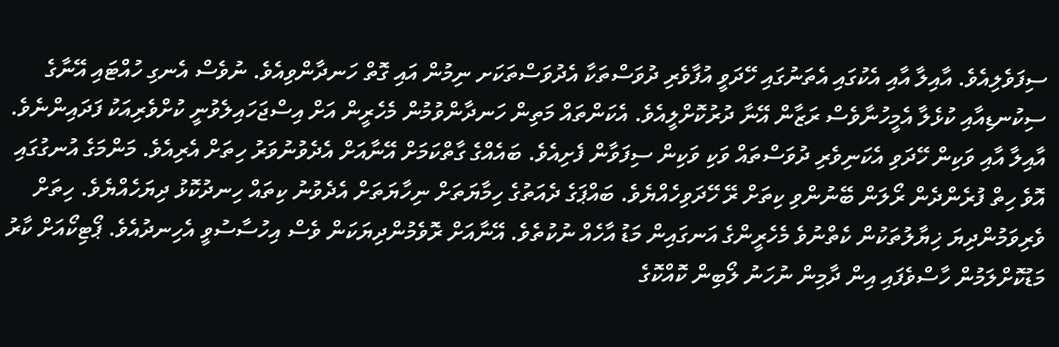ސިފަވެލިއެވެ. އާއިލާ އާއި އެކުގައި އެތަނުގައި ހޭދަވީ އުފާވެރި ދުވަސްތަކާ އެދުވަސްތަކަށ ނިމުން އައި ގޮތް ހަނދާންވިއެވެ. ނުވެސް އެނގި ހުއްޓައި އޭނާގެ ސިކުނޑިއާއި ކުޅެލާ އެމީހުނާވެސް ރަޒާން އޭނާ ދުރުކޮށްލީއެވެ. އެކަންތައް މަތިން ހަނދާންވުމުން މެހެރީން އަށް އިސްޖަހައިލެވުނީ ކުށްވެރިއަކު ފަދައިންނެވެ. އާއިލާ އާއި ވަކިން ހޭދަވި އެކަނިވެރި ދުވަސްތައް ވަކި ވަކިން ސިފަވާން ފެށިއެވެ. ބައެއްގެ ގާތްކަމަށް އޭނާއަށް އެދެވުނުވަރު ހިތަށް އެރިއެވެ. މަންމަގެ އުނގުގައި އޮވެ ހިތް ފުރެންދެން ރޯލަން ބޭނުންވި ކިތަށް ރޭ ހޭދަވިހެއްޔެވެ. ބައްޕަގެ ދެއަތުގެ ހިމާޔަތަށް ނިހާޔަތަށް އެދެވުނު ކިތައް ހިނދުކޮޅު ދިޔަހެއްޔެވެ. ހިތަށް ވެރިވަމުންދިޔަ ޚިޔާލުތަކުން ކެތްނުވެ މެހެރީންގެ އަނގައިން މަޑު އާހެއް ނުކުތެވެ. އޭނާއަށް ރޮވެމުންދިޔަކަން ވެސް އިހުސާސުވީ އެހިނދުއެވެ. ޕޯޓިކޯއަށް ކާރު މަޑުކޮށްލަމުން ހާސްވެފައި އިން ދާމިން ނުހަނު ލޯބިން ކޮއްކޮގެ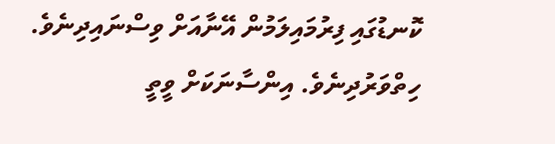ކޮނޑުގައި ފިރުމައިލަމުން އޭނާއަށް ވިސްނައިދިނެވެ. ހިތްވަރުދިނެވެ. އިންސާނަކަށް ވީތީ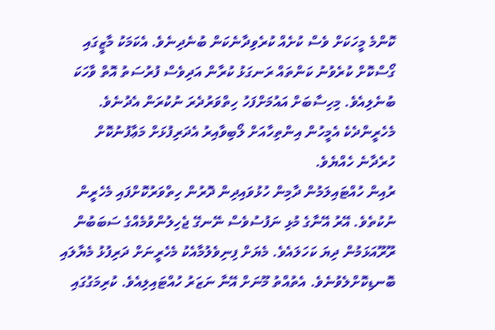ކޮންމެ މީހަކަށް ވެސް ކުށެއް ކުރެވިދާނެކަން ބުނެދިނެވެ. އެކަމަކު މާޒީގައި ގޯސްކޮށް ކުރެވުނު ކަންތައް ރަނގަޅު ކުރާން އަދިވެސް ފުރުސަތު އޮތް ވާހަކަ ބުނެލިއެވެ. މިހިސާބަށް އައުމަށްފަހު ހިތްވަރުދެރަ ނުކުރަން އެދުނެވެ. މެހެރީންދެކެ އެމީހުން އިންތިހާއަށް ލޯބިވާއިރު އެދަރިފުޅަށް މަޢާފުނުކޮށް ހުރެދާނެ ހެއްޔެވެ.
ރުއިން ހުއްޓައިލަމުން ދާމިން ހުޅުވައިދިން ދޮރުން ހިތްވަރުކޮށްފައި މެހެރީން ނުކުތެވެ. އޭރު އޭނާގެ މުޅި ނަފުސުވެސް ނޭނގޭ ޖެހިލުންވުމެއްގެ ސަބަބުން ރޫރޫއަޅަމުން ދިޔަ ކަހަލައެވެ. މެޔަށް ފިނިވެލުމާއެކު މެހެރީނަށް ދަރިފުޅު މެޔާލައި ބޮނޑިކޮށްލެވުނެވެ. އެތުއްތު މޫނަށް އޭނާ ނަޒަރު ހުއްޓައިލިއެވެ. ކުރިމަގުގައި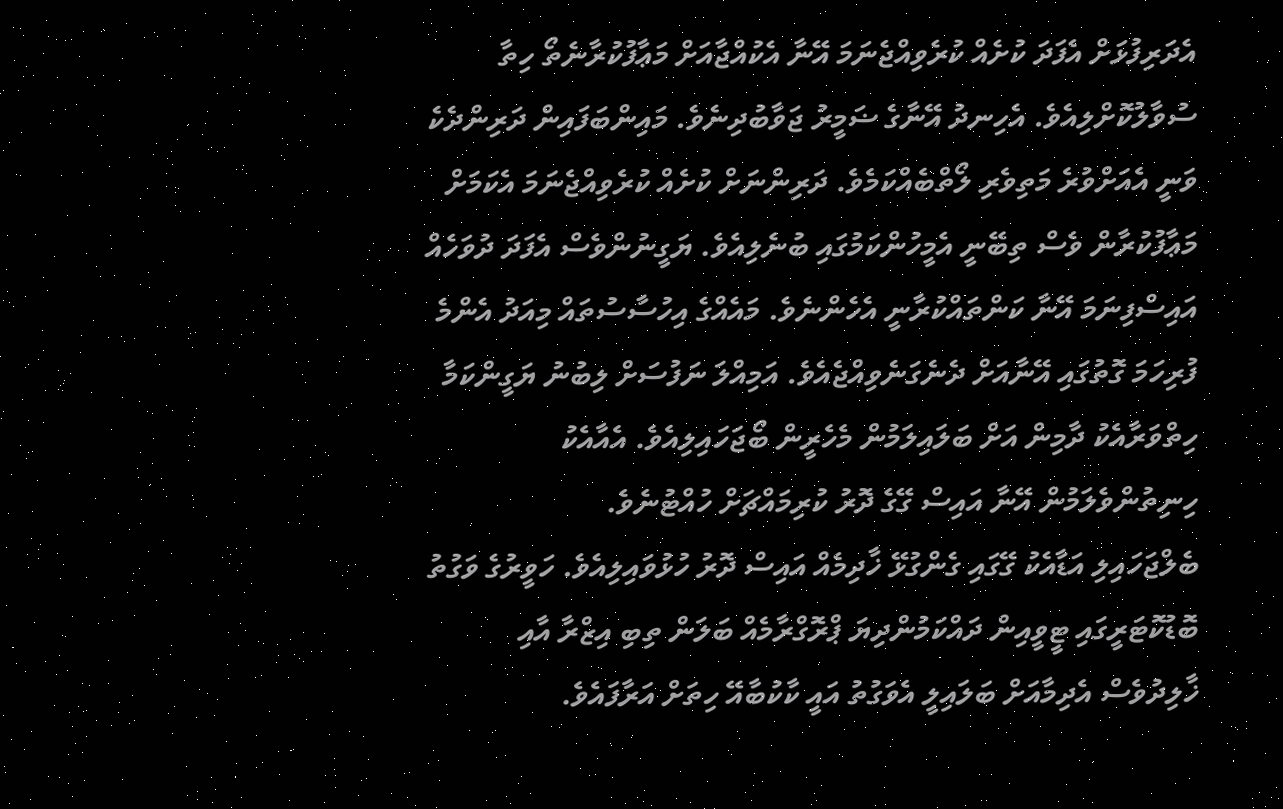އެދަރިފުޅަށް އެފަދަ ކުށެއް ކުރެވިއްޖެނަމަ އޭނާ އެކުއްޖާއަށް މަޢާފުކުރާނެތޯ ހިތާ ސުވާލުކޮށްލިއެވެ. އެހިނދު އޭނާގެ ޟަމީރު ޖަވާބުދިނެވެ. މައިންބަފައިން ދަރިންދެކެ ވަނީ އެއަށްވުރެ މަތިވެރި ލޯތްބެއްކަމެވެ. ދަރިންނަށް ކުށެއް ކުރެވިއްޖެނަމަ އެކަމަށް މަޢާފުކުރާން ވެސް ތިބޭނީ އެމީހުންކަމުގައި ބުނެލިއެވެ. ޔަގީނުންވެސް އެފަދަ ދުވަހެއް އައިސްފިނަމަ އޭނާ ކަންތައްކުރާނީ އެހެންނެވެ. މައެއްގެ އިހުސާސުތައް މިއަދު އެންމެ ފުރިހަމަ ގޮތުގައި އޭނާއަށް ދެނެގަނެވިއްޖެއެވެ. އަމިއްލަ ނަފުސަށް ލިބުނު ޔަގީންކަމާ ހިތްވަރާއެކު ދާމިން އަށް ބަލައިލަމުން މެހެރީން ބޯޖަހައިލިއެވެ. އެއާއެކު ހިނިތުންވެލަމުން އޭނާ އައިސް ގޭގެ ދޮރު ކުރިމައްޗަށް ހުއްޓުނެވެ.
ބެލްޖަހައިލި އަޑާއެކު ގޭގައި ގެންގުޅޭ ޚާދިމެއް އައިސް ދޮރު ހުޅުވައިލިއެވެ. ހަވީރުގެ ވަގުތު ބޮޑުކޮޓަރީގައި ޓީވީއިން ދައްކަމުންދިޔަ ޕްރޮގްރާމެއް ބަލަން ތިބި އިޒްރާ އާއި ޚާލިދުވެސް އެދިމާއަށް ބަލައިލީ އެވަގުތު އައީ ކާކުބާއޭ ހިތަށް އަރާފައެވެ.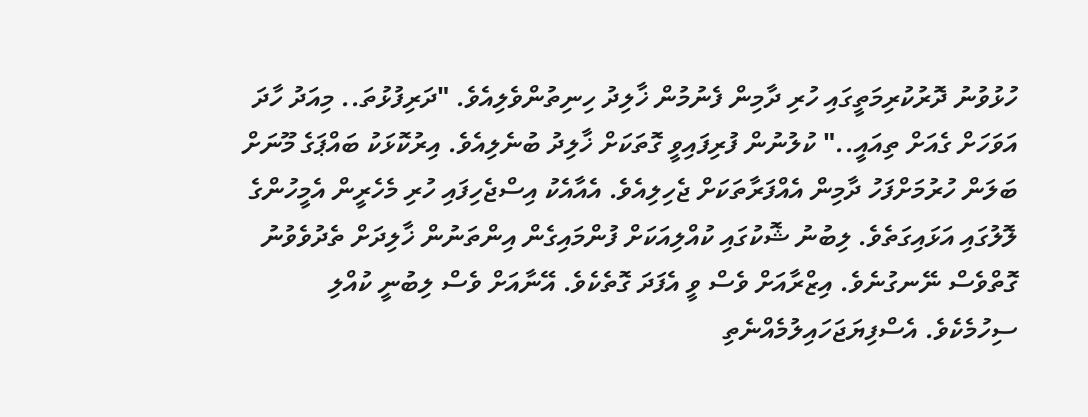ހުޅުވުނު ދޮރުކުރިމަތީގައި ހުރި ދާމިން ފެނުމުން ޚާލިދު ހިނިތުންވެލިއެވެ. "ދަރިފުޅުތަ.. މިއަދު ހާދަ އަވަހަށް ގެއަށް ތިއައީ.." ކުލުނުން ފުރިފައިވީ ގޮތަކަށް ޚާލިދު ބުނެލިއެވެ. އިރުކޮޅަކު ބައްޕަގެ މޫނަށް ބަލަން ހުރުމަށްފަހު ދާމިން އެއްފަރާތަކަށް ޖެހިލިއެވެ. އެއާއެކު އިސްޖެހިފައި ހުރި މެހެރީން އެމީހުންގެ ލޮލުގައި އަޅައިގަތެވެ. ލިބުނު ޝޮކުގައި ކުއްލިއަކަށް ފުންމައިގެން އިންތަނުން ޚާލިދަށް ތެދުވެވުނު ގޮތްވެސް ނޭނގުނެވެ. އިޒްރާއަށް ވެސް ވީ އެފަދަ ގޮތެކެވެ. އޭނާއަށް ވެސް ލިބުނީ ކުއްލި ސިހުމެކެވެ. އެސްފިޔަޖަހައިލުމެއްނެތި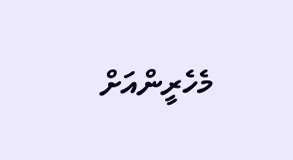މެހެރީންއަށް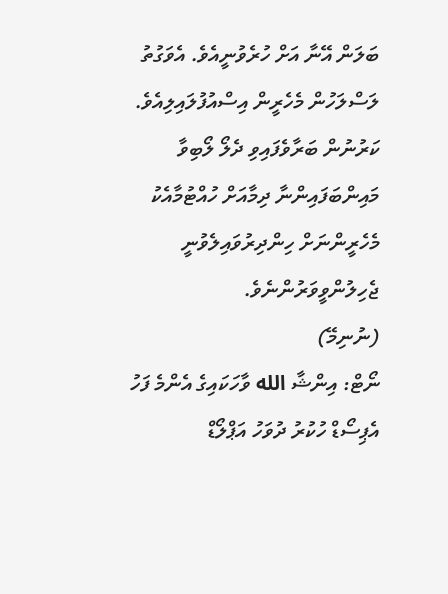ބަލަން އޭނާ އަށް ހުރެވުނީއެވެ. އެވަގުތު ލަސްލަހުން މެހެރީން އިސްއުފުލައިލިއެވެ. ކަރުނުން ބަރާވެފައިވި ދެލޯ ލޯބިވާ މައިންބަފައިންނާ ދިމާއަށް ހުއްޓުމާއެކު މެހެރީންނަށް ހިންދިރުވައިލެވުނީ ޖެހިލުންވީވަރުންނެވެ.
(ނުނިމޭ)
ނޯޓް: އިންޝާ الله ވާހަކައިގެ އެންމެ ފަހު އެޕިސޯޑް ހުކުރު ދުވަހު އަޕްލޯޑް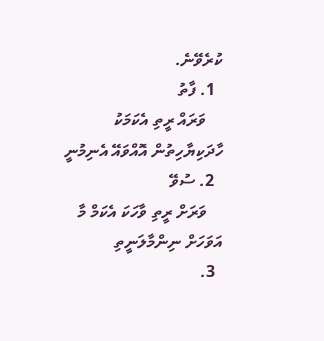ކުރެވޭނެ.
  1. ފާތު
    ވަރައް ރީތި އެކަމަކު ހާދަކިޔާހިތުން އޮއްވައޭ އެނިމުނީ
  2. ސުވޭ
    ވަރަށް ރީތި ވާހަކަ އެކަމް މާ އަވަހަށް ނިންމާލަނީތި
  3.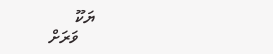ޔަކޫ
    ވަރަށް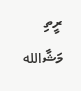ރީތި މަޝާالله